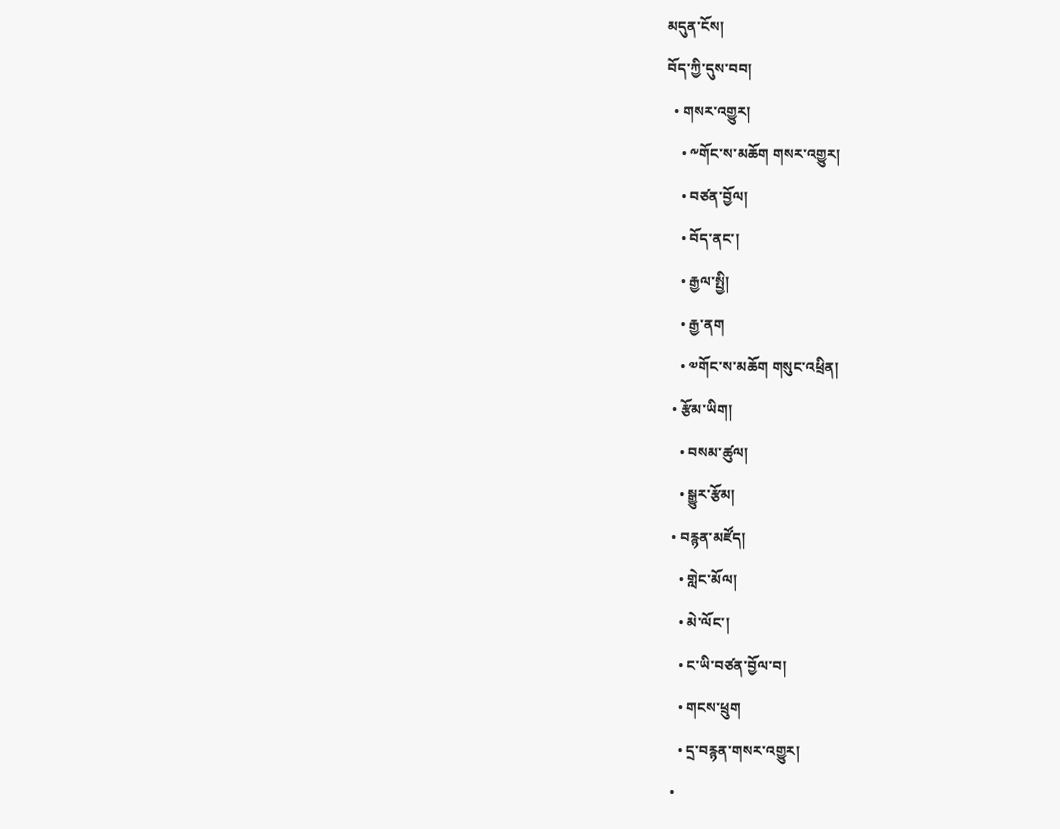མདུན་ངོས།
བོད་ཀྱི་དུས་བབ།
  • གསར་འགྱུར།
    • ༸གོང་ས་མཆོག གསར་འགྱུར།
    • བཙན་བྱོལ།
    • བོད་ནང་།
    • རྒྱལ་སྤྱི།
    • རྒྱ་ནག
    • ༧གོང་ས་མཆོག གསུང་འཕྲིན།
  • རྩོམ་ཡིག།
    • བསམ་ཚུལ།
    • སྒྱུར་རྩོམ།
  • བརྙན་མཛོད།
    • གླེང་མོལ།
    • མེ་ལོང་།
    • ང་ཡི་བཙན་བྱོལ་བ།
    • གངས་ཕྲུག
    • དྲ་བརྙན་གསར་འགྱུར།
  •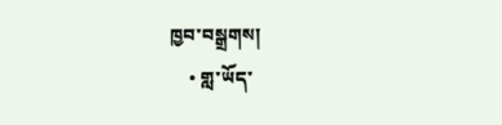ཁྱབ་བསྒྲགས།
    • གླ་ཡོད་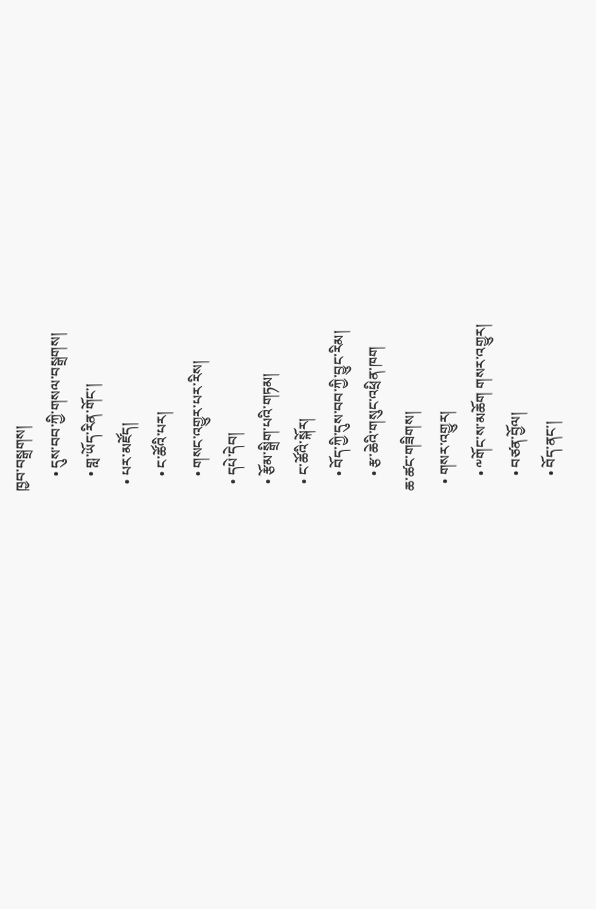ཁྱབ་བསྒྲགས།
    • དུས་བབ་ཀྱི་གསལ་བསྒྲགས།
    • གླ་ཡོད་རིན་གོང་།
  • པར་མཛོད།
    • ང་ཚོའི་པར།
    • གསང་འགྱུར་པར་རིས།
  • དཔེ་དེབ།
  • རྩོམ་སྒྲིག་པའི་གཏམ།
  • ང་ཚོའི་སྐོར།
    • བོད་ཀྱི་དུས་བབ་ཀྱི་བྱུང་རིམ།
    • རྩ་ཆེའི་གསུང་འཕྲིན་ཁག
ཆ་ཚང་གཟིགས།
  • གསར་འགྱུར།
    • ༸གོང་ས་མཆོག གསར་འགྱུར།
    • བཙན་བྱོལ།
    • བོད་ནང་།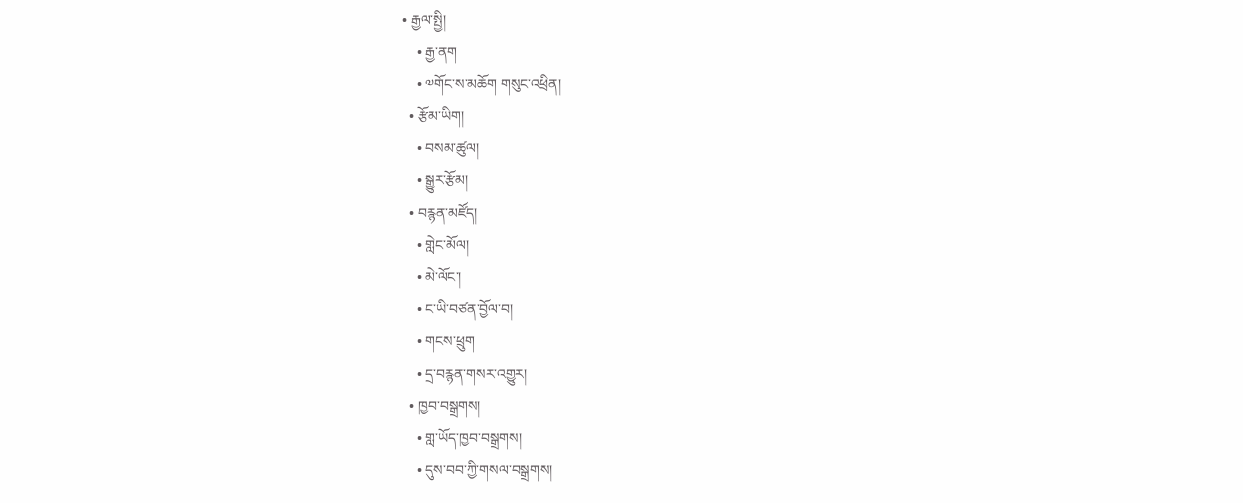• རྒྱལ་སྤྱི།
    • རྒྱ་ནག
    • ༧གོང་ས་མཆོག གསུང་འཕྲིན།
  • རྩོམ་ཡིག།
    • བསམ་ཚུལ།
    • སྒྱུར་རྩོམ།
  • བརྙན་མཛོད།
    • གླེང་མོལ།
    • མེ་ལོང་།
    • ང་ཡི་བཙན་བྱོལ་བ།
    • གངས་ཕྲུག
    • དྲ་བརྙན་གསར་འགྱུར།
  • ཁྱབ་བསྒྲགས།
    • གླ་ཡོད་ཁྱབ་བསྒྲགས།
    • དུས་བབ་ཀྱི་གསལ་བསྒྲགས།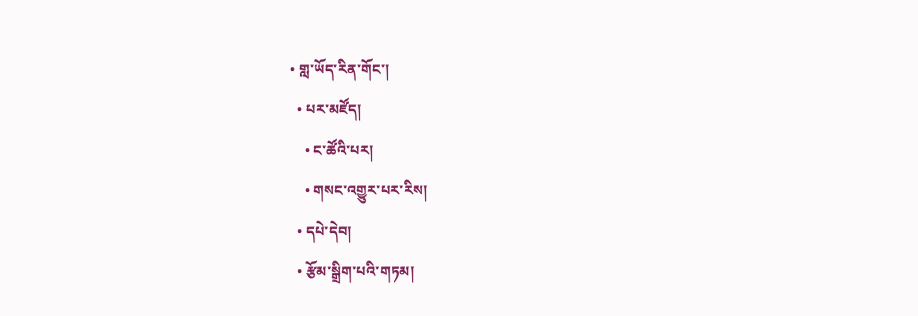• གླ་ཡོད་རིན་གོང་།
  • པར་མཛོད།
    • ང་ཚོའི་པར།
    • གསང་འགྱུར་པར་རིས།
  • དཔེ་དེབ།
  • རྩོམ་སྒྲིག་པའི་གཏམ།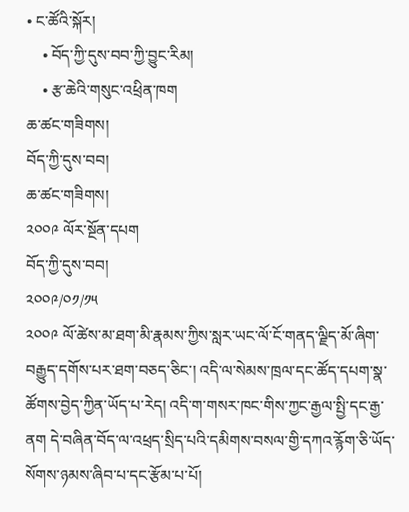• ང་ཚོའི་སྐོར།
    • བོད་ཀྱི་དུས་བབ་ཀྱི་བྱུང་རིམ།
    • རྩ་ཆེའི་གསུང་འཕྲིན་ཁག
ཆ་ཚང་གཟིགས།
བོད་ཀྱི་དུས་བབ།
ཆ་ཚང་གཟིགས།
༢༠༠༩ ལོར་སྔོན་དཔག
བོད་ཀྱི་དུས་བབ།
༢༠༠༩/༠༡/༡༥
༢༠༠༩ ལོ་ཚེས་མ་ཐག་མི་རྣམས་ཀྱིས་སླར་ཡང་ལོ་ངོ་གནད་ལྗིད་མོ་ཞིག་བརྒྱུད་དགོས་པར་ཐག་བཅད་ཅིང་། འདི་ལ་སེམས་ཁྲལ་དང་ཚོད་དཔག་སྣ་ཚོགས་བྱེད་ཀྱིན་ཡོད་པ་རེད། འདི་ག་གསར་ཁང་གིས་ཀྱང་རྒྱལ་སྤྱི་དང་རྒྱ་ནག དེ་བཞིན་བོད་ལ་འཕྲད་སྲིད་པའི་དམིགས་བསལ་གྱི་དཀའ་རྙོག་ཅི་ཡོད་སོགས་ཉམས་ཞིབ་པ་དང་རྩོམ་པ་པོ།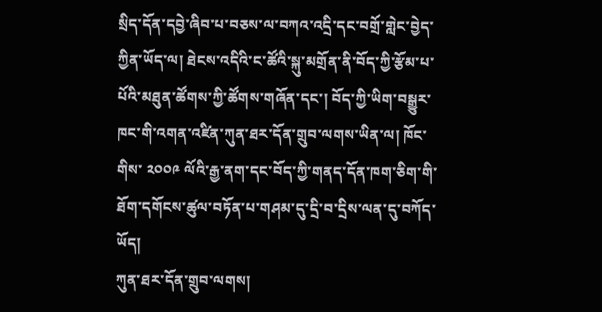སྲིད་དོན་དབྱེ་ཞིབ་པ་བཅས་ལ་བཀའ་འདྲི་དང་བགྲོ་གླེང་བྱེད་ཀྱིན་ཡོད་ལ། ཐེངས་འདིའི་ང་ཚོའི་སྐུ་མགྲོན་ནི་བོད་ཀྱི་རྩོམ་པ་པོའི་མཐུན་ཚོགས་ཀྱི་ཚོགས་གཞོན་དང་། བོད་ཀྱི་ཡིག་བསྒྱུར་ཁང་གི་འགན་འཛིན་ཀུན་ཐར་དོན་གྲུབ་ལགས་ཡིན་ལ། ཁོང་གིས་ ༢༠༠༩ ལོའི་རྒྱ་ནག་དང་བོད་ཀྱི་གནད་དོན་ཁག་ཅིག་གི་ཐོག་དགོངས་ཚུལ་བཏོན་པ་གཤམ་དུ་དྲི་བ་དྲིས་ལན་དུ་བཀོད་ཡོད།
ཀུན་ཐར་དོན་གྲུབ་ལགས།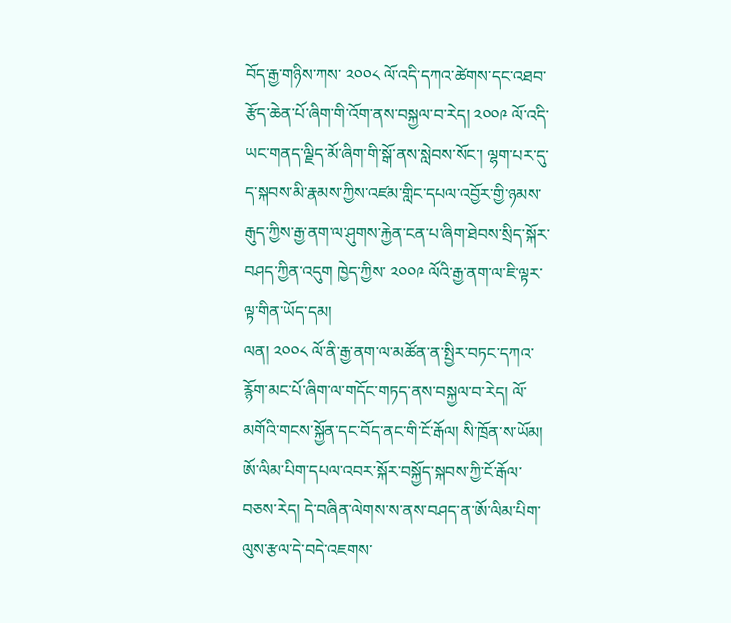བོད་རྒྱ་གཉིས་ཀས་ ༢༠༠༨ ལོ་འདི་དཀའ་ཚེགས་དང་འཐབ་རྩོད་ཆེན་པོ་ཞིག་གི་འོག་ནས་བསྐྱལ་བ་རེད། ༢༠༠༩ ལོ་འདི་ཡང་གནད་ལྗིད་མོ་ཞིག་གི་སྒོ་ནས་སླེབས་སོང་། ལྷག་པར་དུ་ད་སྐབས་མི་རྣམས་ཀྱིས་འཛམ་གླིང་དཔལ་འབྱོར་གྱི་ཉམས་རྒུད་ཀྱིས་རྒྱ་ནག་ལ་ཤུགས་རྐྱེན་ངན་པ་ཞིག་ཐེབས་སྲིད་སྐོར་བཤད་ཀྱིན་འདུག ཁྱེད་ཀྱིས་ ༢༠༠༩ ལོའི་རྒྱ་ནག་ལ་ཇི་ལྟར་ལྟ་གིན་ཡོད་དམ།
ལན། ༢༠༠༨ ལོ་ནི་རྒྱ་ནག་ལ་མཚོན་ན་སྤྱིར་བཏང་དཀའ་རྙོག་མང་པོ་ཞིག་ལ་གདོང་གཏད་ནས་བསྐྱལ་བ་རེད། ལོ་མགོའི་གངས་སྐྱོན་དང་བོད་ནང་གི་ངོ་རྒོལ། སི་ཁྲོན་ས་ཡོམ། ཨོ་ལིམ་པིག་དཔལ་འབར་སྐོར་བསྐྱོད་སྐབས་ཀྱི་ངོ་རྒོལ་བཅས་རེད། དེ་བཞིན་ལེགས་ས་ནས་བཤད་ན་ཨོ་ལིམ་པིག་ལུས་རྩལ་དེ་བདེ་འཇགས་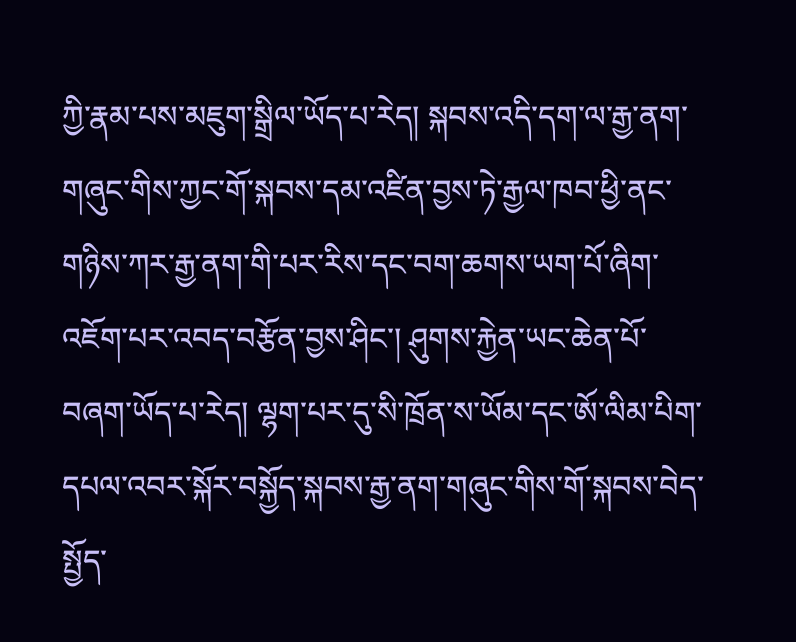ཀྱི་རྣམ་པས་མཇུག་སྒྲིལ་ཡོད་པ་རེད། སྐབས་འདི་དག་ལ་རྒྱ་ནག་གཞུང་གིས་ཀྱང་གོ་སྐབས་དམ་འཛིན་བྱས་ཏེ་རྒྱལ་ཁབ་ཕྱི་ནང་གཉིས་ཀར་རྒྱ་ནག་གི་པར་རིས་དང་བག་ཆགས་ཡག་པོ་ཞིག་འཇོག་པར་འབད་བརྩོན་བྱས་ཤིང་། ཤུགས་རྐྱེན་ཡང་ཆེན་པོ་བཞག་ཡོད་པ་རེད། ལྷག་པར་དུ་སི་ཁྲོན་ས་ཡོམ་དང་ཨོ་ལིམ་པིག་དཔལ་འབར་སྐོར་བསྐྱོད་སྐབས་རྒྱ་ནག་གཞུང་གིས་གོ་སྐབས་བེད་སྤྱོད་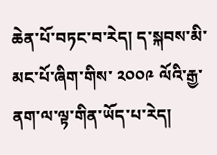ཆེན་པོ་བཏང་བ་རེད། ད་སྐབས་མི་མང་པོ་ཞིག་གིས་ ༢༠༠༩ ལོའི་རྒྱ་ནག་ལ་ལྟ་གིན་ཡོད་པ་རེད།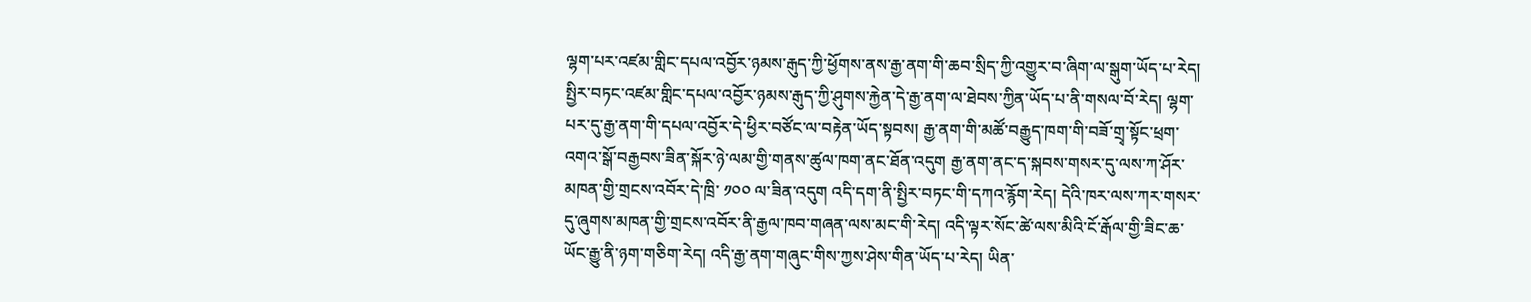ལྷག་པར་འཛམ་གླིང་དཔལ་འབྱོར་ཉམས་རྒུད་ཀྱི་ཕྱོགས་ནས་རྒྱ་ནག་གི་ཆབ་སྲིད་ཀྱི་འགྱུར་བ་ཞིག་ལ་སྒུག་ཡོད་པ་རེད། སྤྱིར་བཏང་འཛམ་གླིང་དཔལ་འབྱོར་ཉམས་རྒུད་ཀྱི་ཤུགས་རྐྱེན་དེ་རྒྱ་ནག་ལ་ཐེབས་ཀྱིན་ཡོད་པ་ནི་གསལ་བོ་རེད། ལྷག་པར་དུ་རྒྱ་ནག་གི་དཔལ་འབྱོར་དེ་ཕྱིར་བཙོང་ལ་བརྟེན་ཡོད་སྟབས། རྒྱ་ནག་གི་མཚོ་བརྒྱུད་ཁག་གི་བཟོ་གྲྭ་སྟོང་ཕྲག་འགའ་སྒོ་བརྒྱབས་ཟིན་སྐོར་ཉེ་ལམ་གྱི་གནས་ཚུལ་ཁག་ནང་ཐོན་འདུག རྒྱ་ནག་ནང་ད་སྐབས་གསར་དུ་ལས་ཀ་ཤོར་མཁན་གྱི་གྲངས་འབོར་དེ་ཁྲི་ ༡༠༠ ལ་ཟིན་འདུག འདི་དག་ནི་སྤྱིར་བཏང་གི་དཀའ་རྙོག་རེད། དེའི་ཁར་ལས་ཀར་གསར་དུ་ཞུགས་མཁན་གྱི་གྲངས་འབོར་ནི་རྒྱལ་ཁབ་གཞན་ལས་མང་གི་རེད། འདི་ལྟར་སོང་ཚེ་ལས་མིའི་ངོ་རྒོལ་གྱི་ཟིང་ཆ་ཡོང་རྒྱུ་ནི་ཉག་གཅིག་རེད། འདི་རྒྱ་ནག་གཞུང་གིས་ཀྱས་ཤེས་གིན་ཡོད་པ་རེད། ཡིན་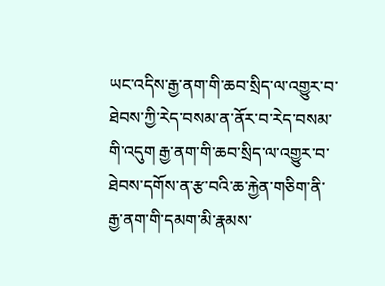ཡང་འདིས་རྒྱ་ནག་གི་ཆབ་སྲིད་ལ་འགྱུར་བ་ཐེབས་ཀྱི་རེད་བསམ་ན་ནོར་བ་རེད་བསམ་གི་འདུག རྒྱ་ནག་གི་ཆབ་སྲིད་ལ་འགྱུར་བ་ཐེབས་དགོས་ན་རྩ་བའི་ཆ་རྐྱེན་གཅིག་ནི་རྒྱ་ནག་གི་དམག་མི་རྣམས་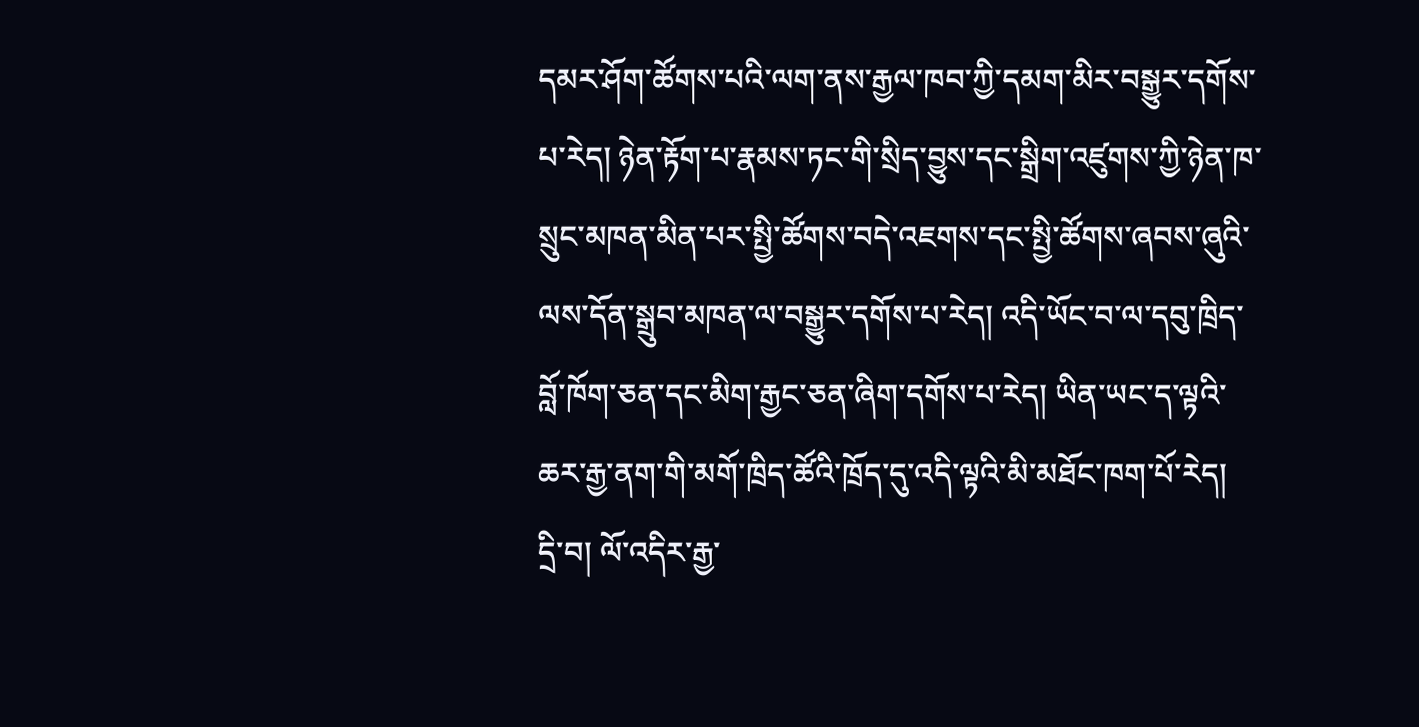དམར་ཤོག་ཚོགས་པའི་ལག་ནས་རྒྱལ་ཁབ་ཀྱི་དམག་མིར་བསྒྱུར་དགོས་པ་རེད། ཉེན་རྟོག་པ་རྣམས་ཏང་གི་སྲིད་བྱུས་དང་སྒྲིག་འཛུགས་ཀྱི་ཉེན་ཁ་སྲུང་མཁན་མིན་པར་སྤྱི་ཚོགས་བདེ་འཇགས་དང་སྤྱི་ཚོགས་ཞབས་ཞུའི་ལས་དོན་སྒྲུབ་མཁན་ལ་བསྒྱུར་དགོས་པ་རེད། འདི་ཡོང་བ་ལ་དབུ་ཁྲིད་བློ་ཁོག་ཅན་དང་མིག་རྒྱང་ཅན་ཞིག་དགོས་པ་རེད། ཡིན་ཡང་ད་ལྟའི་ཆར་རྒྱ་ནག་གི་མགོ་ཁྲིད་ཚོའི་ཁྲོད་དུ་འདི་ལྟའི་མི་མཐོང་ཁག་པོ་རེད།
དྲི་བ། ལོ་འདིར་རྒྱ་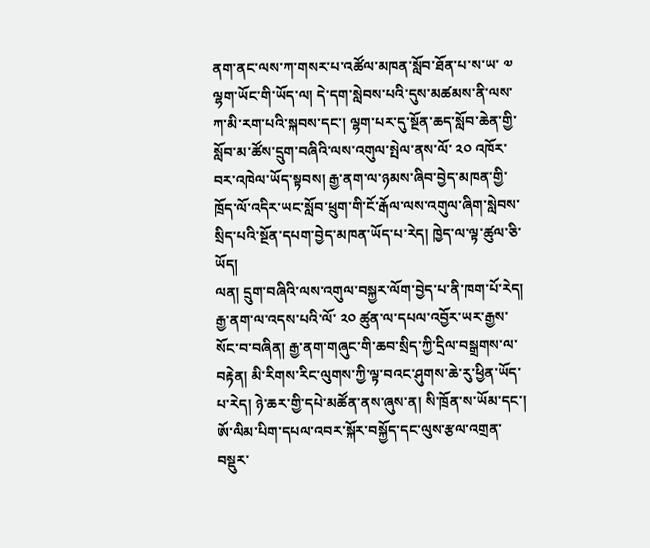ནག་ནང་ལས་ཀ་གསར་པ་འཚོལ་མཁན་སློབ་ཐོན་པ་ས་ཡ་ ༧ ལྷག་ཡོང་གི་ཡོད་ལ། དེ་དག་སླེབས་པའི་དུས་མཚམས་ནི་ལས་ཀ་མི་རག་པའི་སྐབས་དང་། ལྷག་པར་དུ་སྔོན་ཆད་སློབ་ཆེན་གྱི་སློབ་མ་ཚོས་དྲུག་བཞིའི་ལས་འགུལ་སྤེལ་ནས་ལོ་ ༢༠ འཁོར་བར་འཁེལ་ཡོད་སྟབས། རྒྱ་ནག་ལ་ཉམས་ཞིབ་བྱེད་མཁན་གྱི་ཁྲོད་ལོ་འདིར་ཡང་སློབ་ཕྲུག་གི་ངོ་རྒོལ་ལས་འགུལ་ཞིག་སླེབས་སྲིད་པའི་སྔོན་དཔག་བྱེད་མཁན་ཡོད་པ་རེད། ཁྱེད་ལ་ལྟ་ཚུལ་ཅི་ཡོད།
ལན། དྲུག་བཞིའི་ལས་འགུལ་བསྐྱར་ལོག་བྱེད་པ་ནི་ཁག་པོ་རེད། རྒྱ་ནག་ལ་འདས་པའི་ལོ་ ༢༠ ཚུན་ལ་དཔལ་འབྱོར་ཡར་རྒྱས་སོང་བ་བཞིན། རྒྱ་ནག་གཞུང་གི་ཆབ་སྲིད་ཀྱི་དྲིལ་བསྒྲགས་ལ་བརྟེན། མི་རིགས་རིང་ལུགས་ཀྱི་ལྟ་བའང་ཤུགས་ཆེ་རུ་ཕྱིན་ཡོད་པ་རེད། ཉེ་ཆར་གྱི་དཔེ་མཚོན་ནས་ཞུས་ན། སི་ཁྲོན་ས་ཡོམ་དང་། ཨོ་ལིམ་པིག་དཔལ་འབར་སྐོར་བསྐྱོད་དང་ལུས་རྩལ་འགྲན་བསྡུར་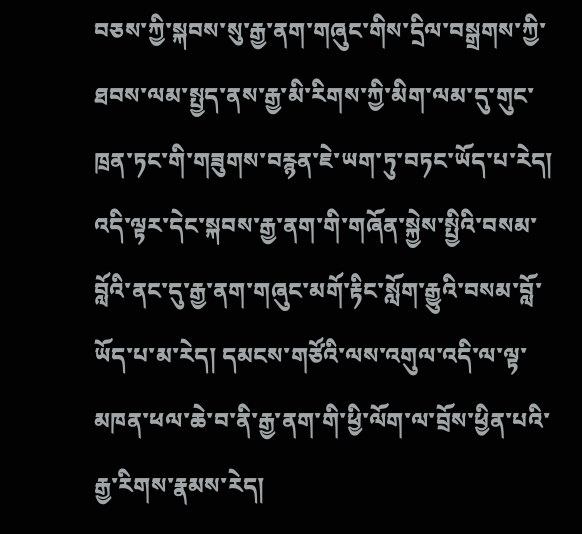བཅས་ཀྱི་སྐབས་སུ་རྒྱ་ནག་གཞུང་གིས་དྲིལ་བསྒྲགས་ཀྱི་ཐབས་ལམ་སྤྱད་ནས་རྒྱ་མི་རིགས་ཀྱི་མིག་ལམ་དུ་གུང་ཁྲན་ཏང་གི་གཟུགས་བརྙན་ཇེ་ཡག་ཏུ་བཏང་ཡོད་པ་རེད། འདི་ལྟར་དེང་སྐབས་རྒྱ་ནག་གི་གཞོན་སྐྱེས་སྤྱིའི་བསམ་བློའི་ནང་དུ་རྒྱ་ནག་གཞུང་མགོ་རྟིང་སློག་རྒྱུའི་བསམ་བློ་ཡོད་པ་མ་རེད། དམངས་གཙོའི་ལས་འགུལ་འདི་ལ་ལྟ་མཁན་ཕལ་ཆེ་བ་ནི་རྒྱ་ནག་གི་ཕྱི་ལོག་ལ་བྲོས་ཕྱིན་པའི་རྒྱ་རིགས་རྣམས་རེད།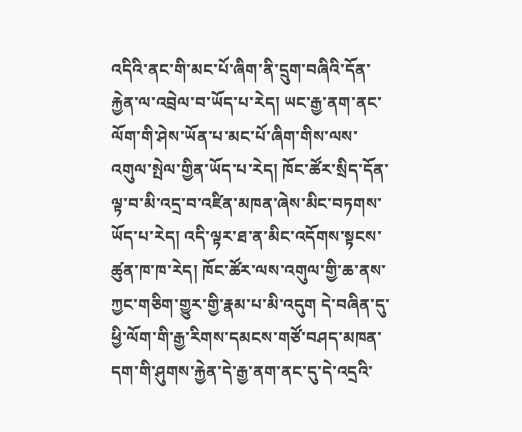འདིའི་ནང་གི་མང་པོ་ཞིག་ནི་དྲུག་བཞིའི་དོན་རྐྱེན་ལ་འབྲེལ་བ་ཡོད་པ་རེད། ཡང་རྒྱ་ནག་ནང་ལོག་གི་ཤེས་ཡོན་པ་མང་པོ་ཞིག་གིས་ལས་འགུལ་སྤེལ་གྱིན་ཡོད་པ་རེད། ཁོང་ཚོར་སྲིད་དོན་ལྟ་བ་མི་འདྲ་བ་འཛིན་མཁན་ཞེས་མིང་བཏགས་ཡོད་པ་རེད། འདི་ལྟར་ཐ་ན་མིང་འདོགས་སྟངས་ཚུན་ཁ་ཁ་རེད། ཁོང་ཚོར་ལས་འགུལ་གྱི་ཆ་ནས་ཀྱང་གཅིག་གྱུར་གྱི་རྣམ་པ་མི་འདུག དེ་བཞིན་དུ་ཕྱི་ལོག་གི་རྒྱ་རིགས་དམངས་གཙོ་བཤད་མཁན་དག་གི་ཤུགས་རྐྱེན་དེ་རྒྱ་ནག་ནང་དུ་དེ་འདྲའི་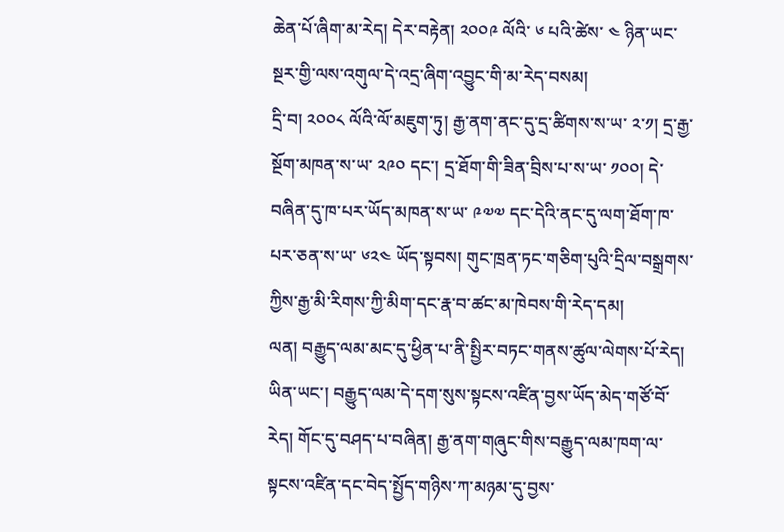ཆེན་པོ་ཞིག་མ་རེད། དེར་བརྟེན། ༢༠༠༩ ལོའི་ ༦ པའི་ཚེས་ ༤ ཉིན་ཡང་སྔར་གྱི་ལས་འགུལ་དེ་འདྲ་ཞིག་འབྱུང་གི་མ་རེད་བསམ།
དྲི་བ། ༢༠༠༨ ལོའི་ལོ་མཇུག་ཏུ། རྒྱ་ནག་ནང་དུ་དྲ་ཚིགས་ས་ཡ་ ༢་༡། དྲ་རྒྱ་སྔོག་མཁན་ས་ཡ་ ༢༩༠ དང་། དྲ་ཐོག་གི་ཟིན་བྲིས་པ་ས་ཡ་ ༡༠༠། དེ་བཞིན་དུ་ཁ་པར་ཡོད་མཁན་ས་ཡ་ ༩༧༧ དང་དེའི་ནང་དུ་ལག་ཐོག་ཁ་པར་ཅན་ས་ཡ་ ༦༢༤ ཡོད་སྟབས། གུང་ཁྲན་ཏང་གཅིག་པུའི་དྲིལ་བསྒྲགས་ཀྱིས་རྒྱ་མི་རིགས་ཀྱི་མིག་དང་རྣ་བ་ཚང་མ་ཁེབས་གི་རེད་དམ།
ལན། བརྒྱུད་ལམ་མང་དུ་ཕྱིན་པ་ནི་སྤྱིར་བཏང་གནས་ཚུལ་ལེགས་པོ་རེད། ཡིན་ཡང་། བརྒྱུད་ལམ་དེ་དག་སུས་སྟངས་འཛིན་བྱས་ཡོད་མེད་གཙོ་བོ་རེད། གོང་དུ་བཤད་པ་བཞིན། རྒྱ་ནག་གཞུང་གིས་བརྒྱུད་ལམ་ཁག་ལ་སྟངས་འཛིན་དང་བེད་སྤྱོད་གཉིས་ཀ་མཉམ་དུ་བྱས་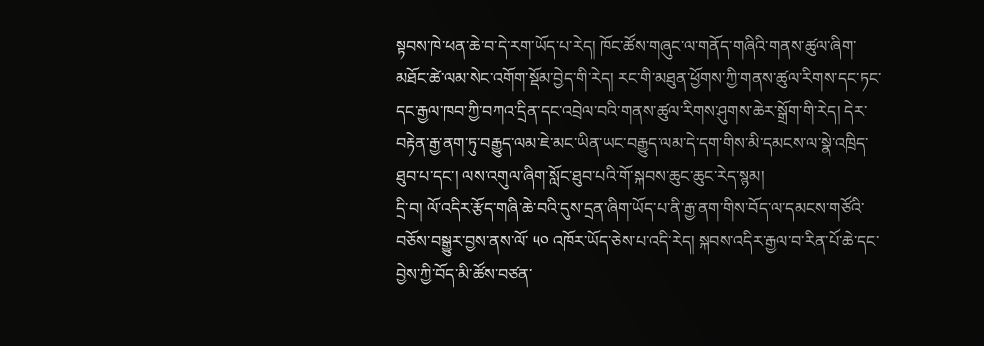སྟབས་ཁེ་ཕན་ཆེ་བ་དེ་རག་ཡོད་པ་རེད། ཁོང་ཚོས་གཞུང་ལ་གནོད་གཞིའི་གནས་ཚུལ་ཞིག་མཐོང་ཚེ་ལམ་སེང་འགོག་སྡོམ་བྱེད་གི་རེད། རང་གི་མཐུན་ཕྱོགས་ཀྱི་གནས་ཚུལ་རིགས་དང་ཏང་དང་རྒྱལ་ཁབ་ཀྱི་བཀའ་དྲིན་དང་འབྲེལ་བའི་གནས་ཚུལ་རིགས་ཤུགས་ཆེར་སྒྲོག་གི་རེད། དེར་བརྟེན་རྒྱ་ནག་ཏུ་བརྒྱུད་ལམ་ཇེ་མང་ཡིན་ཡང་བརྒྱུད་ལམ་དེ་དག་གིས་མི་དམངས་ལ་སྣེ་འཁྲིད་ཐུབ་པ་དང་། ལས་འགུལ་ཞིག་སློང་ཐུབ་པའི་གོ་སྐབས་ཆུང་ཆུང་རེད་སྙམ།
དྲི་བ། ལོ་འདིར་རྩོད་གཞི་ཆེ་བའི་དུས་དྲན་ཞིག་ཡོད་པ་ནི་རྒྱ་ནག་གིས་བོད་ལ་དམངས་གཙོའི་བཅོས་བསྒྱུར་བྱས་ནས་ལོ་ ༥༠ འཁོར་ཡོད་ཅེས་པ་འདི་རེད། སྐབས་འདིར་རྒྱལ་བ་རིན་པོ་ཆེ་དང་བྱེས་ཀྱི་བོད་མི་ཚོས་བཙན་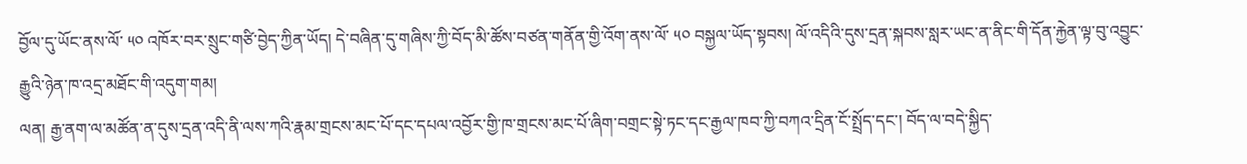བྱོལ་དུ་ཡོང་ནས་ལོ་ ༥༠ འཁོར་བར་སྲུང་གཙི་བྱེད་ཀྱིན་ཡོད། དེ་བཞིན་དུ་གཞིས་ཀྱི་བོད་མི་ཚོས་བཙན་གནོན་གྱི་འོག་ནས་ལོ་ ༥༠ བསྐྱལ་ཡོད་སྟབས། ལོ་འདིའི་དུས་དྲན་སྐབས་སླར་ཡང་ན་ནིང་གི་དོན་རྐྱེན་ལྟ་བུ་འབྱུང་རྒྱུའི་ཉེན་ཁ་འདྲ་མཐོང་གི་འདུག་གམ།
ལན། རྒྱ་ནག་ལ་མཚོན་ན་དུས་དྲན་འདི་ནི་ལས་ཀའི་རྣམ་གྲངས་མང་པོ་དང་དཔལ་འབྱོར་གྱི་ཁ་གྲངས་མང་པོ་ཞིག་བགྲང་སྟེ་ཏང་དང་རྒྱལ་ཁབ་ཀྱི་བཀའ་དྲིན་ངོ་སྤྲོད་དང་། བོད་ལ་བདེ་སྐྱིད་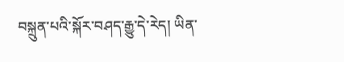བསྐྲུན་པའི་སྐོར་བཤད་རྒྱུ་དེ་རེད། ཡིན་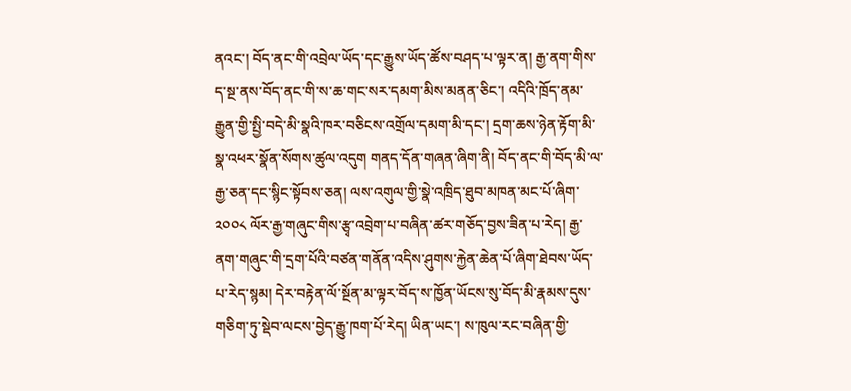ནའང་། བོད་ནང་གི་འབྲེལ་ཡོད་དང་རྒྱུས་ཡོད་ཚོས་བཤད་པ་ལྟར་ན། རྒྱ་ནག་གིས་ད་སྔ་ནས་བོད་ནང་གི་ས་ཆ་གང་སར་དམག་མིས་མནན་ཅིང་། འདིའི་ཁྲོད་ནམ་རྒྱུན་གྱི་སྤྱི་བདེ་མི་སྣའི་ཁར་བཅིངས་འགྲོལ་དམག་མི་དང་། དྲག་ཆས་ཉེན་རྟོག་མི་སྣ་འཕར་སྣོན་སོགས་ཚུལ་འདུག གནད་དོན་གཞན་ཞིག་ནི། བོད་ནང་གི་བོད་མི་ལ་རྒྱ་ཅན་དང་སྙིང་སྟོབས་ཅན། ལས་འགུལ་གྱི་སྣེ་འཁྲིད་ཐུབ་མཁན་མང་པོ་ཞིག་ ༢༠༠༨ ལོར་རྒྱ་གཞུང་གིས་རྩྭ་འབྲེག་པ་བཞིན་ཚར་གཅོད་བྱས་ཟིན་པ་རེད། རྒྱ་ནག་གཞུང་གི་དྲག་པོའི་བཙན་གནོན་འདིས་ཤུགས་རྐྱེན་ཆེན་པོ་ཞིག་ཐེབས་ཡོད་པ་རེད་སྙམ། དེར་བརྟེན་ལོ་སྔོན་མ་ལྟར་བོད་ས་ཁྱོན་ཡོངས་སུ་བོད་མི་རྣམས་དུས་གཅིག་ཏུ་སྡེབ་ལངས་བྱེད་རྒྱུ་ཁག་པོ་རེད། ཡིན་ཡང་། ས་ཁུལ་རང་བཞིན་གྱི་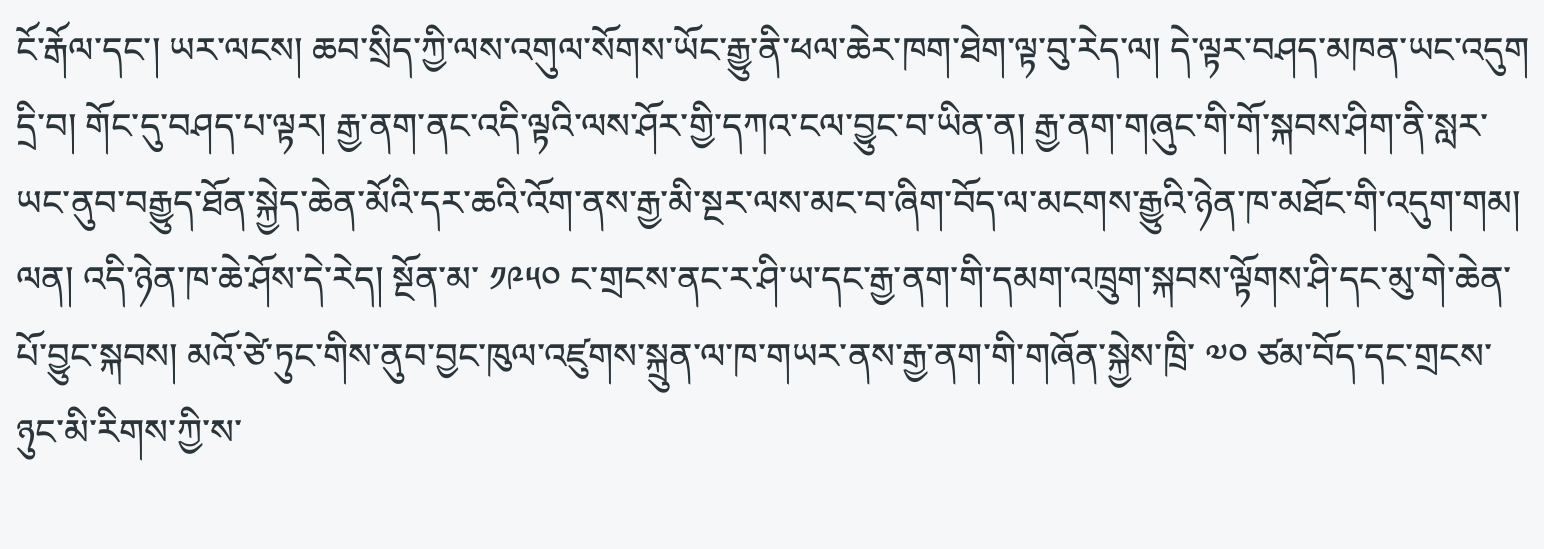ངོ་རྒོལ་དང་། ཡར་ལངས། ཆབ་སྲིད་ཀྱི་ལས་འགུལ་སོགས་ཡོང་རྒྱུ་ནི་ཕལ་ཆེར་ཁག་ཐེག་ལྟ་བུ་རེད་ལ། དེ་ལྟར་བཤད་མཁན་ཡང་འདུག
དྲི་བ། གོང་དུ་བཤད་པ་ལྟར། རྒྱ་ནག་ནང་འདི་ལྟའི་ལས་ཤོར་གྱི་དཀའ་ངལ་བྱུང་བ་ཡིན་ན། རྒྱ་ནག་གཞུང་གི་གོ་སྐབས་ཤིག་ནི་སླར་ཡང་ནུབ་བརྒྱུད་ཐོན་སྐྱེད་ཆེན་མོའི་དར་ཆའི་འོག་ནས་རྒྱ་མི་སྔར་ལས་མང་བ་ཞིག་བོད་ལ་མངགས་རྒྱུའི་ཉེན་ཁ་མཐོང་གི་འདུག་གམ།
ལན། འདི་ཉེན་ཁ་ཆེ་ཤོས་དེ་རེད། སྔོན་མ་ ༡༩༥༠ ང་གྲངས་ནང་ར་ཤི་ཡ་དང་རྒྱ་ནག་གི་དམག་འཁྲུག་སྐབས་ལྟོགས་ཤི་དང་མུ་གེ་ཆེན་པོ་བྱུང་སྐབས། མའོ་ཙེ་ཏུང་གིས་ནུབ་བྱང་ཁུལ་འཛུགས་སྐྲུན་ལ་ཁ་གཡར་ནས་རྒྱ་ནག་གི་གཞོན་སྐྱེས་ཁྲི་ ༧༠ ཙམ་བོད་དང་གྲངས་ཉུང་མི་རིགས་ཀྱི་ས་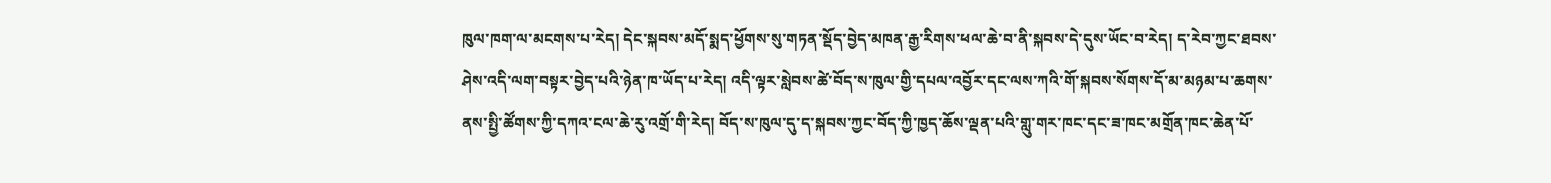ཁུལ་ཁག་ལ་མངགས་པ་རེད། དེང་སྐབས་མདོ་སྨད་ཕྱོགས་སུ་གཏན་སྡོད་བྱེད་མཁན་རྒྱ་རིགས་ཕལ་ཆེ་བ་ནི་སྐབས་དེ་དུས་ཡོང་བ་རེད། ད་རེབ་ཀྱང་ཐབས་ཤེས་འདི་ལག་བསྟར་བྱེད་པའི་ཉེན་ཁ་ཡོད་པ་རེད། འདི་ལྟར་སླེབས་ཚེ་བོད་ས་ཁུལ་གྱི་དཔལ་འབྱོར་དང་ལས་ཀའི་གོ་སྐབས་སོགས་དོ་མ་མཉམ་པ་ཆགས་ནས་སྤྱི་ཚོགས་ཀྱི་དཀའ་ངལ་ཆེ་རུ་འགྲོ་གི་རེད། བོད་ས་ཁུལ་དུ་ད་སྐབས་ཀྱང་བོད་ཀྱི་ཁྱད་ཆོས་ལྡན་པའི་གླུ་གར་ཁང་དང་ཟ་ཁང་མགྲོན་ཁང་ཆེན་པོ་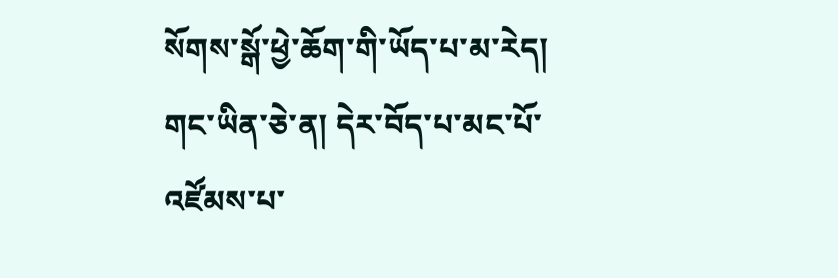སོགས་སྒོ་ཕྱེ་ཆོག་གི་ཡོད་པ་མ་རེད། གང་ཡིན་ཅེ་ན། དེར་བོད་པ་མང་པོ་འཛོམས་པ་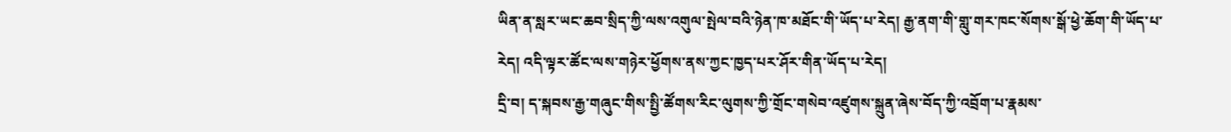ཡིན་ན་སླར་ཡང་ཆབ་སྲིད་ཀྱི་ལས་འགུལ་སྤེལ་བའི་ཉེན་ཁ་མཐོང་གི་ཡོད་པ་རེད། རྒྱ་ནག་གི་གླུ་གར་ཁང་སོགས་སྒོ་ཕྱེ་ཆོག་གི་ཡོད་པ་རེད། འདི་ལྟར་ཚོང་ལས་གཉེར་ཕྱོགས་ནས་ཀྱང་ཁྱད་པར་ཤོར་གིན་ཡོད་པ་རེད།
དྲི་བ། ད་སྐབས་རྒྱ་གཞུང་གིས་སྤྱི་ཚོགས་རིང་ལུགས་ཀྱི་གྲོང་གསེབ་འཛུགས་སྐྲུན་ཞེས་བོད་ཀྱི་འབྲོག་པ་རྣམས་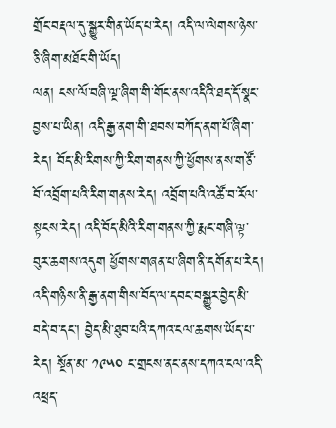གྲོང་བརྡལ་དུ་སྒྱུར་གིན་ཡོད་པ་རེད། འདི་ལ་ལེགས་ཉེས་ཅི་ཞིག་མཐོང་གི་ཡོད།
ལན། ངས་ལོ་བཞི་ལྔ་ཞིག་གི་གོང་ནས་འདིའི་ཐད་དོ་སྣང་བྱས་པ་ཡིན། འདི་རྒྱ་ནག་གི་ཐབས་བཀོད་ནག་པོ་ཞིག་རེད། བོད་མི་རིགས་ཀྱི་རིག་གནས་ཀྱི་ཕྱོགས་ནས་གཙོ་བོ་འབྲོག་པའི་རིག་གནས་རེད། འབྲོག་པའི་འཚོ་བ་རོལ་སྟངས་རེད། འདི་བོད་མིའི་རིག་གནས་ཀྱི་རྨང་གཞི་ལྟ་བུར་ཆགས་འདུག ཕྱོགས་གཞན་པ་ཞིག་ནི་དགོན་པ་རེད། འདི་གཉིས་ནི་རྒྱ་ནག་གིས་བོད་ལ་དབང་བསྒྱུར་བྱེད་མི་བདེ་བ་དང་། བྱེད་མི་ཐུབ་པའི་དཀའ་ངལ་ཆགས་ཡོད་པ་རེད། སྔོན་མ་ ༡༩༥༠ ང་གྲངས་ནང་ནས་དཀའ་ངལ་འདི་འཕྲད་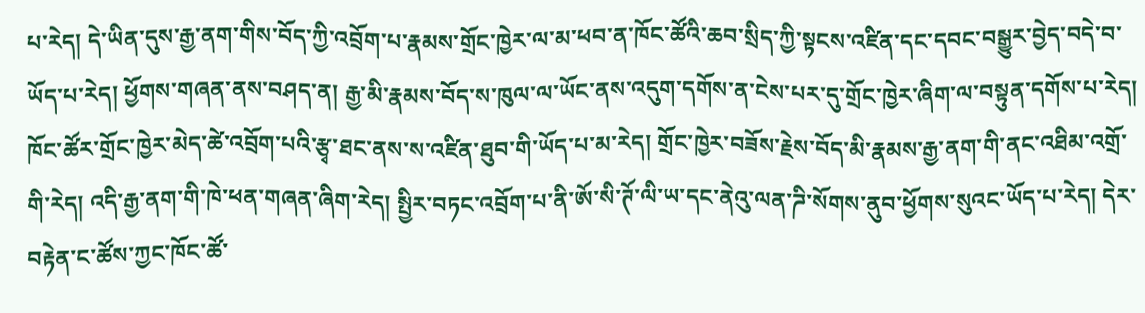པ་རེད། དེ་ཡིན་དུས་རྒྱ་ནག་གིས་བོད་ཀྱི་འབྲོག་པ་རྣམས་གྲོང་ཁྱེར་ལ་མ་ཕབ་ན་ཁོང་ཚོའི་ཆབ་སྲིད་ཀྱི་སྟངས་འཛིན་དང་དབང་བསྒྱུར་བྱེད་བདེ་བ་ཡོད་པ་རེད། ཕྱོགས་གཞན་ནས་བཤད་ན། རྒྱ་མི་རྣམས་བོད་ས་ཁུལ་ལ་ཡོང་ནས་འདུག་དགོས་ན་ངེས་པར་དུ་གྲོང་ཁྱེར་ཞིག་ལ་བསྟུན་དགོས་པ་རེད། ཁོང་ཚོར་གྲོང་ཁྱེར་མེད་ཚེ་འབྲོག་པའི་རྩྭ་ཐང་ནས་ས་འཛིན་ཐུབ་གི་ཡོད་པ་མ་རེད། གྲོང་ཁྱེར་བཟོས་རྗེས་བོད་མི་རྣམས་རྒྱ་ནག་གི་ནང་འཐིམ་འགྲོ་གི་རེད། འདི་རྒྱ་ནག་གི་ཁེ་ཕན་གཞན་ཞིག་རེད། སྤྱིར་བཏང་འབྲོག་པ་ནི་ཨོ་སི་ཊོ་ལི་ཡ་དང་ནེའུ་ལན་ཌི་སོགས་ནུབ་ཕྱོགས་སུའང་ཡོད་པ་རེད། དེར་བརྟེན་ང་ཚོས་ཀྱང་ཁོང་ཚོ་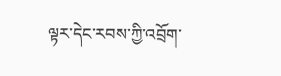ལྟར་དེང་རབས་ཀྱི་འབྲོག་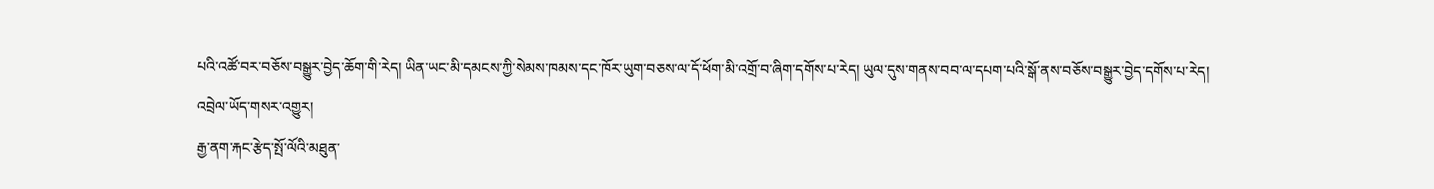པའི་འཚོ་བར་བཅོས་བསྒྱུར་བྱེད་ཆོག་གི་རེད། ཡིན་ཡང་མི་དམངས་ཀྱི་སེམས་ཁམས་དང་ཁོར་ཡུག་བཅས་ལ་དོ་ཕོག་མི་འགྲོ་བ་ཞིག་དགོས་པ་རེད། ཡུལ་དུས་གནས་བབ་ལ་དཔག་པའི་སྒོ་ནས་བཅོས་བསྒྱུར་བྱེད་དགོས་པ་རེད།
འབྲེལ་ཡོད་གསར་འགྱུར།
རྒྱ་ནག་རྐང་རྩེད་སྤོ་ལོའི་མཐུན་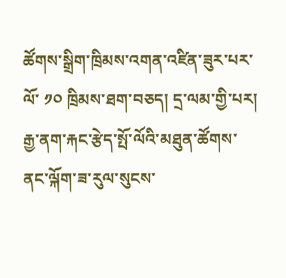ཚོགས་སྒྲིག་ཁྲིམས་འགན་འཛིན་ཟུར་པར་ལོ་ ༡༠ ཁྲིམས་ཐག་བཅད། དྲ་ལམ་གྱི་པར།
རྒྱ་ནག་རྐང་རྩེད་སྤོ་ལོའི་མཐུན་ཚོགས་ནང་ལྐོག་ཟ་རུལ་སུངས་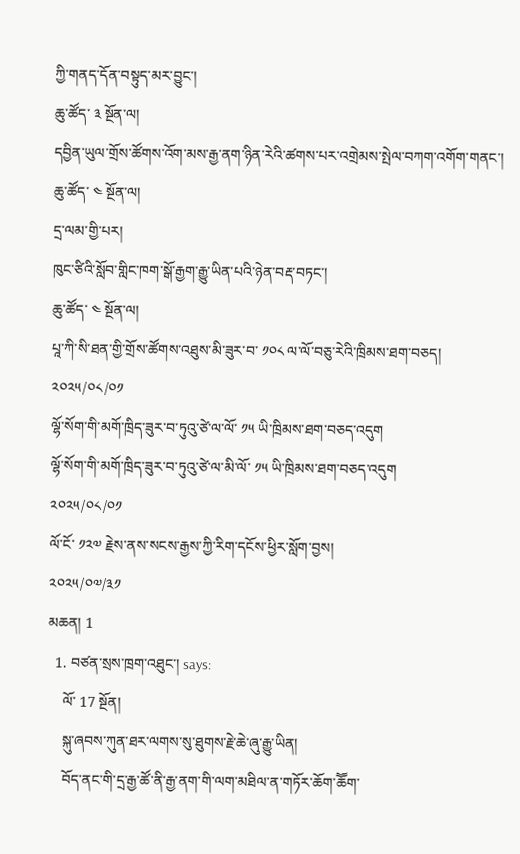ཀྱི་གནད་དོན་བསྟུད་མར་བྱུང་།
ཆུ་ཚོད་ ༣ སྔོན་ལ།
དབྱིན་ཡུལ་གྲོས་ཚོགས་འོག་མས་རྒྱ་ནག་ཉིན་རེའི་ཚགས་པར་འགྲེམས་སྤེལ་བཀག་འགོག་གནང་།
ཆུ་ཚོད་ ༤ སྔོན་ལ།
དྲ་ལམ་གྱི་པར།
ཁུང་ཙིའི་སློབ་གླིང་ཁག་སྒོ་རྒྱག་རྒྱུ་ཡིན་པའི་ཉེན་བརྡ་བཏང་།
ཆུ་ཚོད་ ༤ སྔོན་ལ།
པཱ་ཀི་སི་ཐན་གྱི་གྲོས་ཚོགས་འཐུས་མི་ཟུར་བ་ ༡༠༨ ལ་ལོ་བཅུ་རེའི་ཁྲིམས་ཐག་བཅད།
༢༠༢༥/༠༨/༠༡
ལྷོ་སོག་གི་མགོ་ཁྲིད་ཟུར་བ་ཏུའུ་ཙེ་ལ་ལོ་ ༡༥ ཡི་ཁྲིམས་ཐག་བཅད་འདུག
ལྷོ་སོག་གི་མགོ་ཁྲིད་ཟུར་བ་ཏུའུ་ཙེ་ལ་མི་ལོ་ ༡༥ ཡི་ཁྲིམས་ཐག་བཅད་འདུག
༢༠༢༥/༠༨/༠༡
ལོ་ངོ་ ༡༢༧ རྗེས་ནས་སངས་རྒྱས་ཀྱི་རིག་དངོས་ཕྱིར་སློག་བྱས།
༢༠༢༥/༠༧/༣༡
མཆན། 1
  1. བཙན་སྲས་ཁྲག་འཐུང་། says:
    ལོ་ 17 སྔོན།
    སྐུ་ཞབས་ཀུན་ཐར་ལགས་སུ་ཐུགས་རྗེ་ཆེ་ཞུ་རྒྱུ་ཡིན།
    བོད་ནང་གི་དྲ་རྒྱ་ཚོ་ནི་རྒྱ་ནག་གི་ལག་མཐིལ་ན་གཏོར་ཆོག་ཆཽག་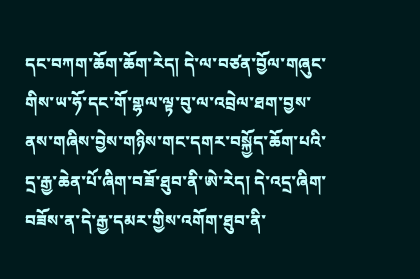དང་བཀག་ཆོག་ཆོག་རེད། དེ་ལ་བཙན་བྱོལ་གཞུང་གིས་ཡ་ཧོ་དང་གོ་གྷལ་ལྟ་བུ་ལ་འབྲེལ་ཐག་བྱས་ནས་གཞིས་བྱེས་གཉིས་གང་དགར་བསྐྱོད་ཆོག་པའི་དྲ་རྒྱ་ཆེན་པོ་ཞིག་བཟོ་ཐུབ་ནི་ཨེ་རེད། དེ་འདྲ་ཞིག་བཟོས་ན་དེ་རྒྱ་དམར་གྱིས་འགོག་ཐུབ་ནི་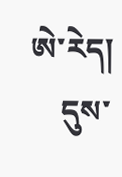ཨེ་རེད།
    དུས་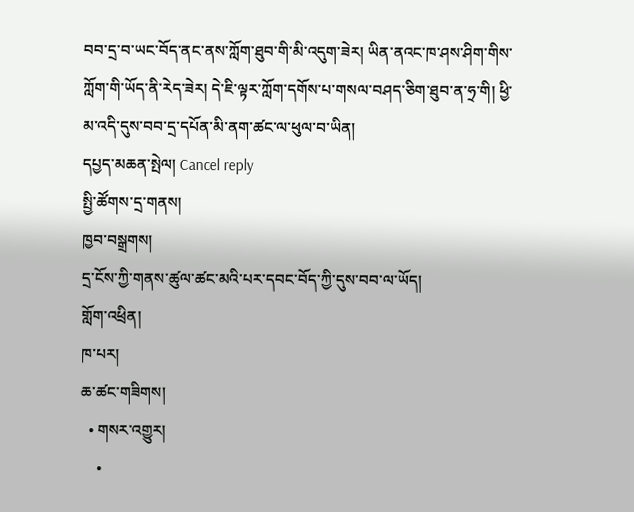བབ་དྲ་བ་ཡང་བོད་ནང་ནས་ཀློག་ཐུབ་གི་མི་འདུག་ཟེར། ཡིན་ནའང་ཁ་ཤས་ཤིག་གིས་ཀློག་གི་ཡོད་ནི་རེད་ཟེར། དེ་ཇི་ལྟར་ཀློག་དགོས་པ་གསལ་བཤད་ཅིག་ཐུབ་ན་ཧྲ་གི། ཕྱི་མ་འདི་དུས་བབ་དྲ་དཔོན་མི་ནག་ཚང་ལ་ཕུལ་བ་ཡིན།
དཔྱད་མཆན་སྤེལ། Cancel reply
སྤྱི་ཚོགས་དྲ་གནས།
ཁྱབ་བསྒྲགས།
དྲ་ངོས་ཀྱི་གནས་ཚུལ་ཚང་མའི་པར་དབང་བོད་ཀྱི་དུས་བབ་ལ་ཡོད།
གློག་འཕྲིན།
ཁ་པར།
ཆ་ཚང་གཟིགས།
  • གསར་འགྱུར།
    •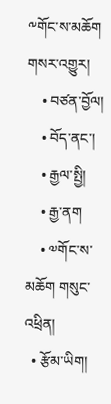༸གོང་ས་མཆོག གསར་འགྱུར།
    • བཙན་བྱོལ།
    • བོད་ནང་།
    • རྒྱལ་སྤྱི།
    • རྒྱ་ནག
    • ༧གོང་ས་མཆོག གསུང་འཕྲིན།
  • རྩོམ་ཡིག།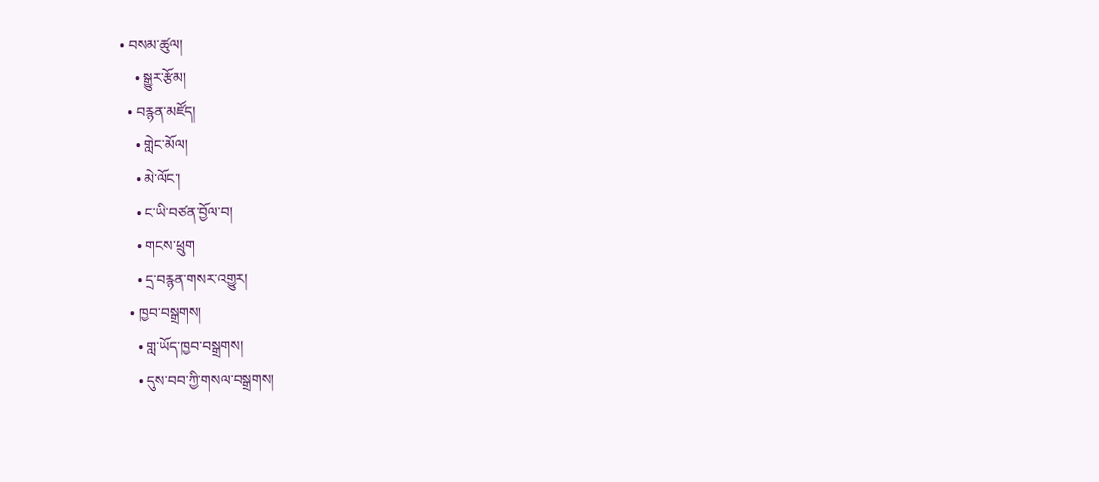• བསམ་ཚུལ།
    • སྒྱུར་རྩོམ།
  • བརྙན་མཛོད།
    • གླེང་མོལ།
    • མེ་ལོང་།
    • ང་ཡི་བཙན་བྱོལ་བ།
    • གངས་ཕྲུག
    • དྲ་བརྙན་གསར་འགྱུར།
  • ཁྱབ་བསྒྲགས།
    • གླ་ཡོད་ཁྱབ་བསྒྲགས།
    • དུས་བབ་ཀྱི་གསལ་བསྒྲགས།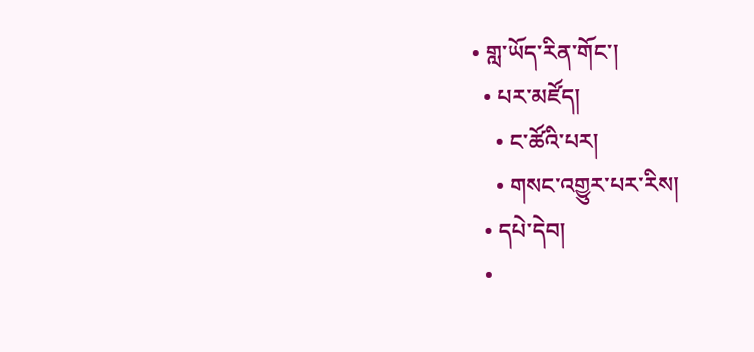• གླ་ཡོད་རིན་གོང་།
  • པར་མཛོད།
    • ང་ཚོའི་པར།
    • གསང་འགྱུར་པར་རིས།
  • དཔེ་དེབ།
  •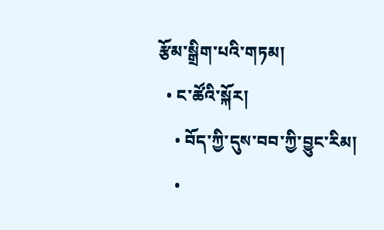རྩོམ་སྒྲིག་པའི་གཏམ།
  • ང་ཚོའི་སྐོར།
    • བོད་ཀྱི་དུས་བབ་ཀྱི་བྱུང་རིམ།
    •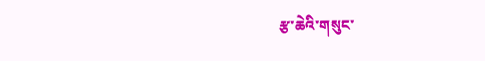རྩ་ཆེའི་གསུང་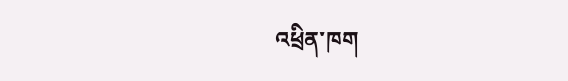འཕྲིན་ཁག